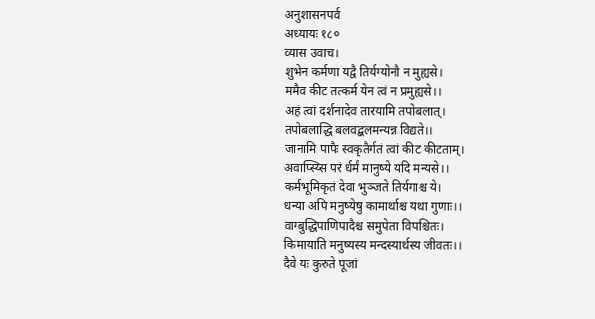अनुशासनपर्व
अध्यायः १८०
व्यास उवाच।
शुभेन कर्मणा यद्वै तिर्यग्योनौ न मुह्यसे।
ममैव कीट तत्कर्म येन त्वं न प्रमुह्यसे।।
अहं त्वां दर्शनादेव तारयामि तपोबलात्।
तपोबलाद्धि बलवद्बलमन्यन्न विद्यते।।
जानामि पापैः स्वकृतैर्गतं त्वां कीट कीटताम्।
अवाप्स्य्सि परं र्धर्मं मानुष्ये यदि मन्यसे।।
कर्मभूमिकृतं देवा भुञ्जते तिर्यगाश्च ये।
धन्या अपि मनुष्येषु कामार्थाश्च यथा गुणाः।।
वाग्बुद्धिपाणिपादैश्च समुपेता विपश्चितः।
किमायाति मनुष्यस्य मन्दस्यार्थस्य जीवतः।।
दैवे यः कुरुते पूजां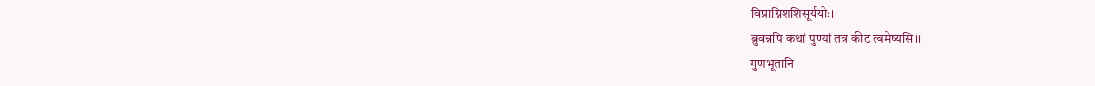विप्राग्निशशिसूर्ययोः।
ब्रुवन्नपि कथां पुण्यां तत्र कीट त्वमेष्यसि।।
गुणभूतानि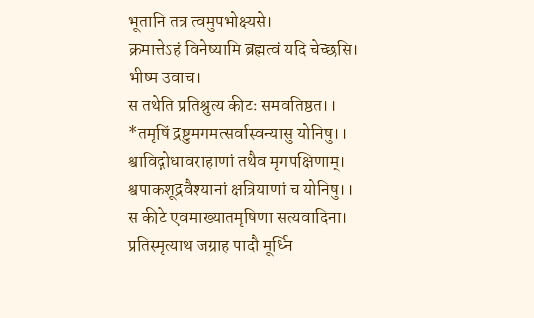भूतानि तत्र त्वमुपभोक्ष्यसे।
क्रमात्तेऽहं विनेष्यामि ब्रह्मत्वं यदि चेच्छसि।
भीष्म उवाच।
स तथेति प्रतिश्रुत्य कीटः समवतिष्ठत।।
*तमृषिं द्रष्टुमगमत्सर्वास्वन्यासु योनिषु।।
श्वाविद्गोधावराहाणां तथैव मृगपक्षिणाम्।
श्वपाकशूद्रवैश्यानां क्षत्रियाणां च योनिषु।।
स कीटे एवमाख्यातमृषिणा सत्यवादिना।
प्रतिस्मृत्याथ जग्राह पादौ मूर्ध्नि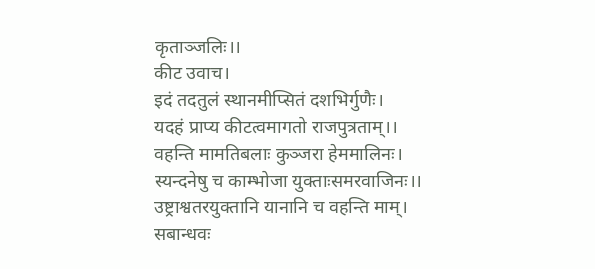कृताञ्जलिः।।
कीट उवाच।
इदं तदतुलं स्थानमीप्सितं दशभिर्गुणैः।
यदहं प्राप्य कीटत्वमागतो राजपुत्रताम्।।
वहन्ति मामतिबलाः कुञ्जरा हेममालिनः।
स्यन्दनेषु च काम्भोजा युक्ताःसमरवाजिनः।।
उष्ट्राश्वतरयुक्तानि यानानि च वहन्ति माम्।
सबान्धवः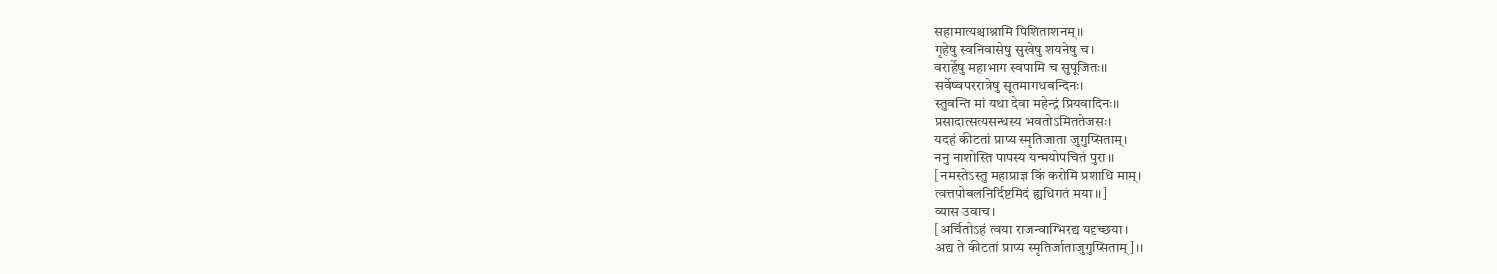सहामात्यश्चाश्नामि पिशिताशनम्।।
गृहेषु स्वनिवासेषु सुखेषु शयनेषु च।
वरार्हेषु महाभाग स्वपामि च सुपूजितः।।
सर्वेष्वपररात्रेषु सूतमागधबन्दिनः।
स्तुवन्ति मां यथा देवा महेन्द्रं प्रियवादिनः।।
प्रसादात्सत्यसन्धस्य भवतोऽमिततेजसः।
यदहं कीटतां प्राप्य स्मृतिजाता जुगुप्सिताम्।
ननु नाशोस्ति पापस्य यन्मयोपचितं पुरा।।
[नमस्तेऽस्तु महाप्राज्ञ किं करोमि प्रशाधि माम्।
त्वत्तपोबलनिर्दिष्टमिदं ह्यधिगतं मया।।]
व्यास उवाच।
[अर्चितोऽहं त्वया राजन्वाग्भिरद्य यदृच्छया।
अद्य ते कीटतां प्राप्य स्मृतिर्जाताजुगुप्सिताम्]।।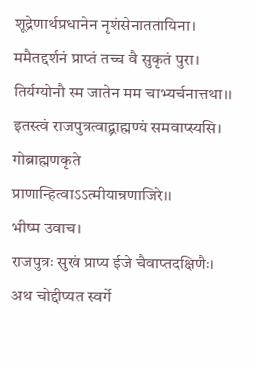शूद्रेणार्थप्रधानेन नृशंसेनाततायिना।
ममैतद्दर्शनं प्राप्तं तच्च वै सुकृतं पुरा।
तिर्यग्योनौ स्म जातेन मम चाभ्यर्चनात्तथा।।
इतस्त्वं राजपुत्रत्वाद्ब्राह्मण्यं समवाप्स्यसि।
गोब्राह्मणकृते प्राणान्हित्वाऽऽत्मीयान्रणाजिरे।।
भीष्म उवाच।
राजपुत्रः सुखं प्राप्य ईजे चैवाप्तदक्षिणैः।
अथ चोद्दीप्यत स्वर्गे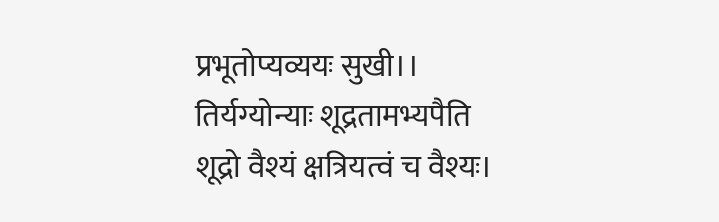प्रभूतोप्यव्ययः सुखी।।
तिर्यग्योन्याः शूद्रतामभ्यपैति
शूद्रो वैश्यं क्षत्रियत्वं च वैश्यः।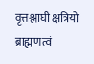वृत्तश्लाघी क्षत्रियो ब्राह्मणत्वं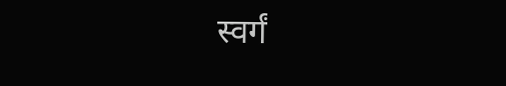स्वर्गं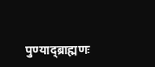पुण्याद्ब्राह्मणः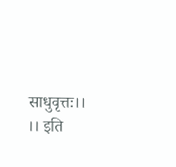साधुवृत्तः।।
।। इति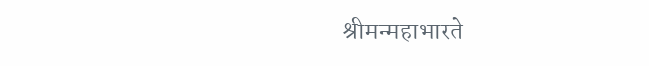श्रीमन्महाभारते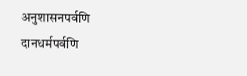अनुशासनपर्वणि
दानधर्मपर्वणि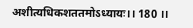अशीत्यधिकशततमोऽध्यायः।। 180 ।।